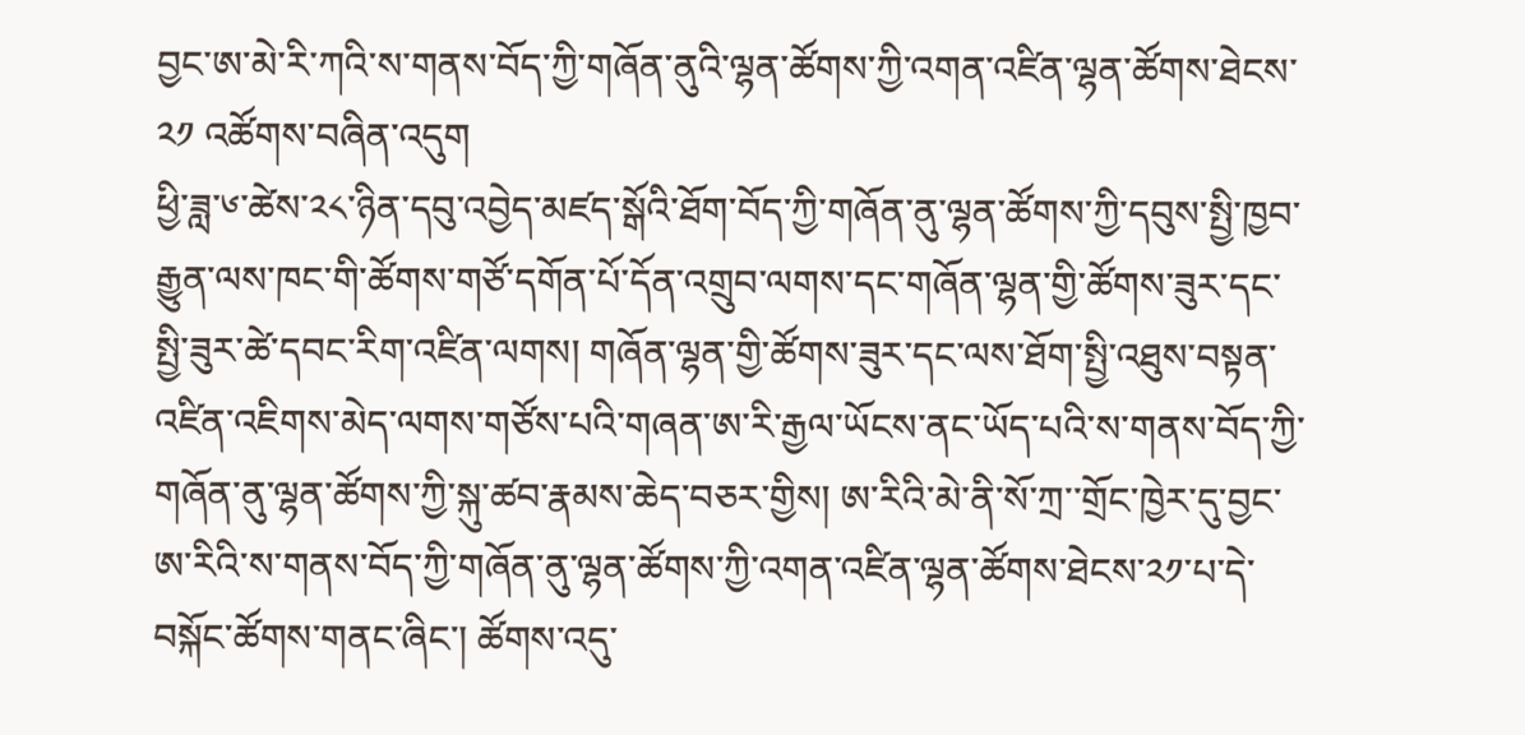བྱང་ཨ་མེ་རི་ཀའི་ས་གནས་བོད་ཀྱི་གཞོན་ནུའི་ལྷན་ཚོགས་ཀྱི་འགན་འཛིན་ལྷན་ཚོགས་ཐེངས་ ༢༡ འཚོགས་བཞིན་འདུག
ཕྱི་ཟླ་༦་ཚེས་༢༨་ཉིན་དབུ་འབྱེད་མཛད་སྒོའི་ཐོག་བོད་ཀྱི་གཞོན་ནུ་ལྷན་ཚོགས་ཀྱི་དབུས་སྤྱི་ཁྱབ་རྒྱུན་ལས་ཁང་གི་ཚོགས་གཙོ་དགོན་པོ་དོན་འགྲུབ་ལགས་དང་གཞོན་ལྷན་གྱི་ཚོགས་ཟུར་དང་སྤྱི་ཟུར་ཚེ་དབང་རིག་འཛིན་ལགས། གཞོན་ལྷན་གྱི་ཚོགས་ཟུར་དང་ལས་ཐོག་སྤྱི་འཐུས་བསྟན་འཛིན་འཇིགས་མེད་ལགས་གཙོས་པའི་གཞན་ཨ་རི་རྒྱལ་ཡོངས་ནང་ཡོད་པའི་ས་གནས་བོད་ཀྱི་གཞོན་ནུ་ལྷན་ཚོགས་ཀྱི་སྐུ་ཚབ་རྣམས་ཆེད་བཅར་གྱིས། ཨ་རིའི་མེ་ནི་སོ་ཀྲ་་གྲོང་ཁྱེར་དུ་བྱང་ཨ་རིའི་ས་གནས་བོད་ཀྱི་གཞོན་ནུ་ལྷན་ཚོགས་ཀྱི་འགན་འཛིན་ལྷན་ཚོགས་ཐེངས་༢༡་པ་དེ་བསྐོང་ཚོགས་གནང་ཞིང་། ཚོགས་འདུ་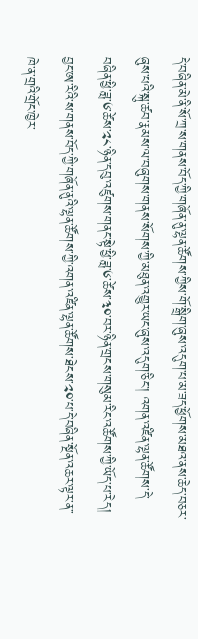དེ་བཞིན་མེ་ནི་སོ་ཀྲ་ས་གནས་བོད་ཀྱི་གཞོན་ནུ་ལྷན་ཚོགས་ཀྱིས་གོ་སྒྲིག་ཞུས་འདུག་པ་མ་ཟད་ཕྱོགས་མཐའ་ནས་ཆེད་བཅར་ཞུས་པའི་སྐུ་ཚབ་རྣམས་ལ་བཞུགས་གནས་སོགས་ཀྱི་མཐུན་འགྱུར་ཡང་ཞུས་འདུག་ཅིང་། འགན་འཛིན་ལྷན་ཚོགས་དེ་བཞིན་ཕྱི་ཟླ་༦་ཚེས་༢༨་ཉིན་དབུ་འཛུགས་གནང་སྟེ་ཕྱི་ཟླ་༦་ཚེས་༣༠་བར་ཉིན་གྲངས་གསུམ་རིང་འཚོགས་ཀྱི་ཡོད་པ་རེད།
བྱང་ཨ་རིའི་ས་གནས་བོད་ཀྱི་གཞོན་ནུའི་ལྷན་ཚོགས་ཀྱི་འགན་འཛིན་ལྷན་ཚོགས་ཐེངས་༢༠་པ་དེ་བཞིན་སྔོན་འཆར་ལྟར་ན་་ཁེ་ན་གྲའི་གྲོང་ཁྱེར་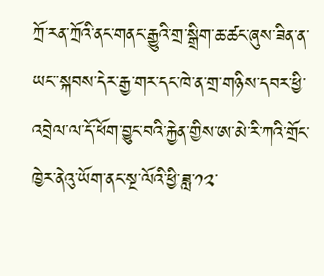ཀྲོ་རན་ཀྲོའི་ནང་གནང་རྒྱུའི་གྲ་སྒྲིག་ཆ་ཚང་ཞུས་ཟིན་ན་ཡང་་སྐབས་དེར་རྒྱ་གར་དང་ཁེ་ན་གྲ་གཉིས་དབར་ཕྱི་འབྲེལ་ལ་དོ་ཕོག་བྱུང་བའི་རྐྱེན་གྱིས་ཨ་མེ་རི་ཀའི་གྲོང་ཁྱེར་ནེའུ་ཡོག་ནང་སྔ་ལོའི་ཕྱི་ཟླ་༡༢་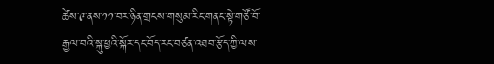ཚེས་༩་ནས་༡༡་བར་ཉིན་གྲངས་གསུམ་རིང་གནང་སྟེ་གཙོ་བོ་རྒྱལ་བའི་སྐུ་ཕྱའི་སྐོར་དང་བོད་རང་བཙན་འཐབ་རྩོད་ཀྱི་ལས་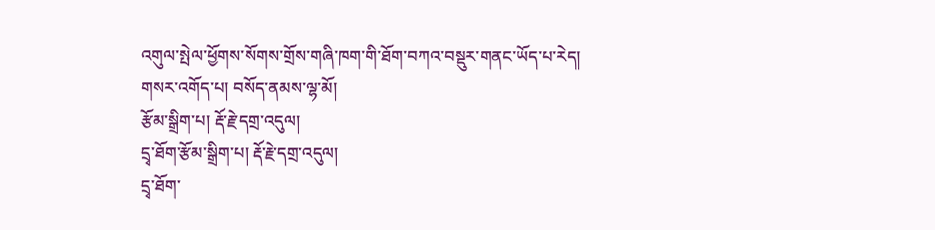འགུལ་སྤེལ་ཕྱོགས་སོགས་གྲོས་གཞི་ཁག་གི་ཐོག་བཀའ་བསྡུར་གནང་ཡོད་པ་རེད།
གསར་འགོད་པ། བསོད་ནམས་ལྷ་མོ།
རྩོམ་སྒྲིག་པ། རྡོ་རྗེ་དགྲ་འདུལ།
དྲྭ་ཐོག་རྩོམ་སྒྲིག་པ། རྡོ་རྗེ་དགྲ་འདུལ།
དྲྭ་ཐོག་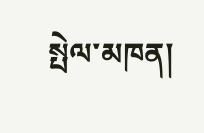སྤེལ་མཁན།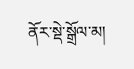ནོར་སྡེ་སྒྲོལ་མ།